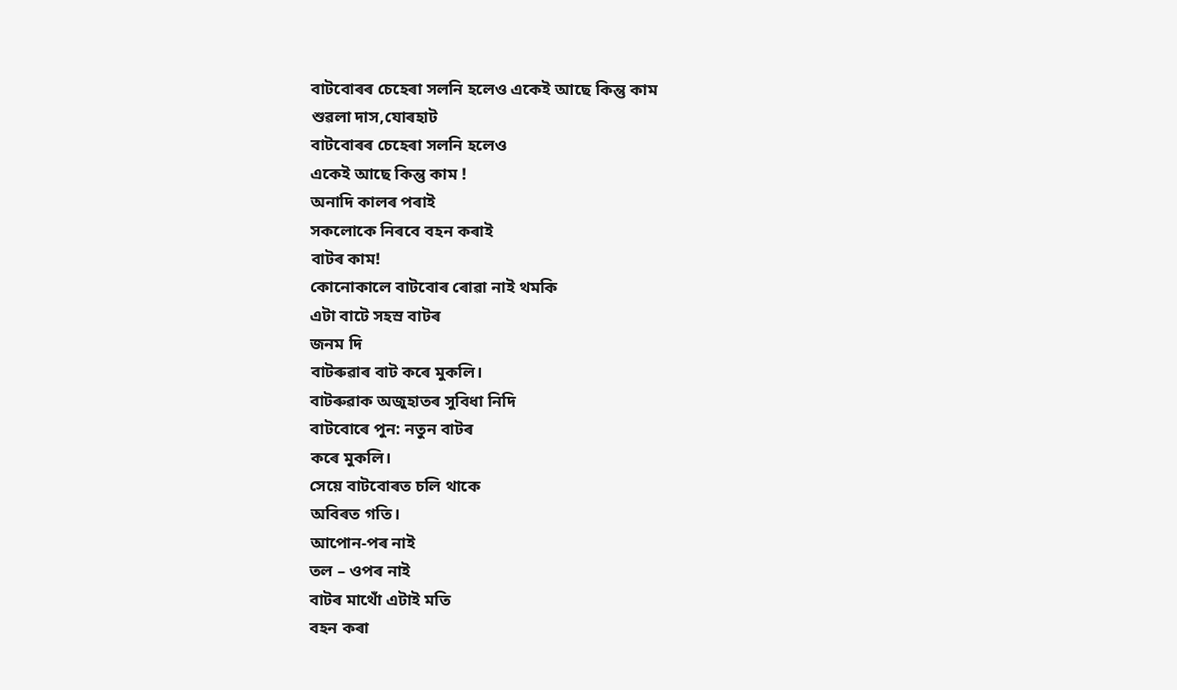বাটবোৰৰ চেহেৰা সলনি হলেও একেই আছে কিন্তু কাম
শুৱলা দাস,যোৰহাট
বাটবোৰৰ চেহেৰা সলনি হলেও
একেই আছে কিন্তু কাম !
অনাদি কালৰ পৰাই
সকলোকে নিৰবে বহন কৰাই
বাটৰ কাম!
কোনোকালে বাটবোৰ ৰোৱা নাই থমকি
এটা বাটে সহস্ৰ বাটৰ
জনম দি
বাটৰুৱাৰ বাট কৰে মুকলি।
বাটৰুৱাক অজুহাতৰ সুবিধা নিদি
বাটবোৰে পুন: নতুন বাটৰ
কৰে মুকলি।
সেয়ে বাটবোৰত চলি থাকে
অবিৰত গতি।
আপোন-পৰ নাই
তল – ওপৰ নাই
বাটৰ মাথোঁ এটাই মতি
বহন কৰা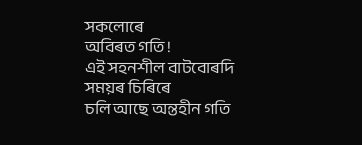সকলোৰে
অবিৰত গতি !
এই সহনশীল বাটবোৰদি
সময়ৰ চিৰিৰে
চলি আছে অন্তহীন গতি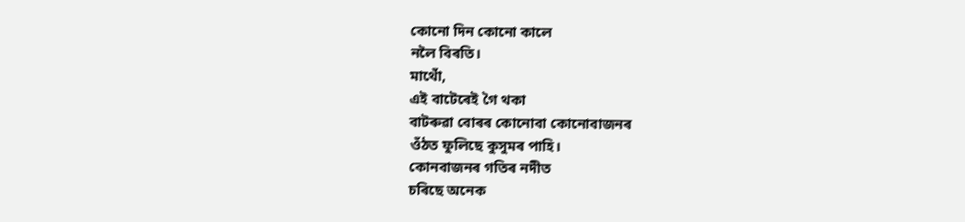কোনো দিন কোনো কালে
নলৈ বিৰতি।
মাথোঁ,
এই বাটেৰেই গৈ থকা
বাটৰুৱা বোৰৰ কোনোবা কোনোবাজনৰ
ওঁঠত ফুলিছে কুসুমৰ পাহি।
কোনবাজনৰ গতিৰ নদীত
চৰিছে অনেক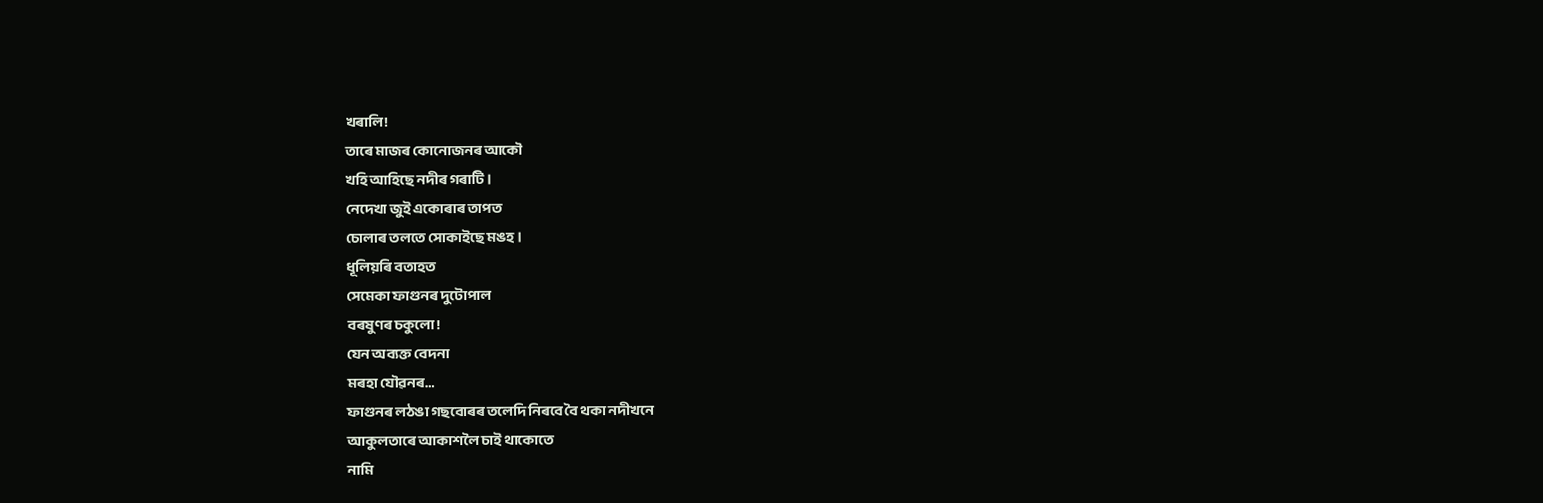খৰালি!
তাৰে মাজৰ কোনোজনৰ আকৌ
খহি আহিছে নদীৰ গৰাটি।
নেদেখা জুই একোৰাৰ তাপত
চোলাৰ তলতে সোকাইছে মঙহ।
ধূলিয়ৰি বতাহত
সেমেকা ফাগুনৰ দুটোপাল
বৰষুণৰ চকুলো!
যেন অব্যক্ত বেদনা
মৰহা যৌৱনৰ…
ফাগুনৰ লঠঙা গছবোৰৰ তলেদি নিৰবে বৈ থকা নদীখনে
আকুলতাৰে আকাশলৈ চাই থাকোতে
নামি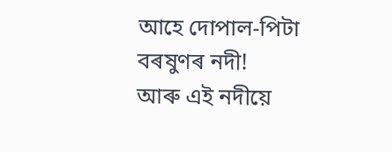আহে দোপাল-পিটা বৰষুণৰ নদী!
আৰু এই নদীয়ে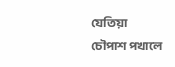যেতিয়া
চৌপাশ পখালে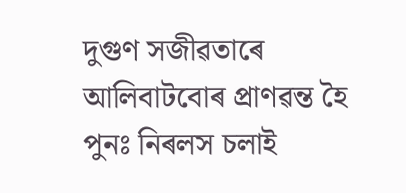দুগুণ সজীৱতাৰে
আলিবাটবোৰ প্ৰাণৱন্ত হৈ
পুনঃ নিৰলস চলাই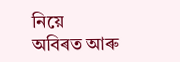নিয়ে
অবিৰত আৰু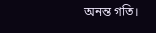অনন্ত গতি।